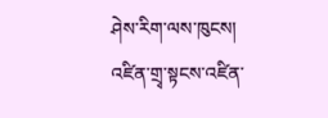ཤེས་རིག་ལས་ཁུངས།
འཛིན་གྲྭ་སྟངས་འཛིན་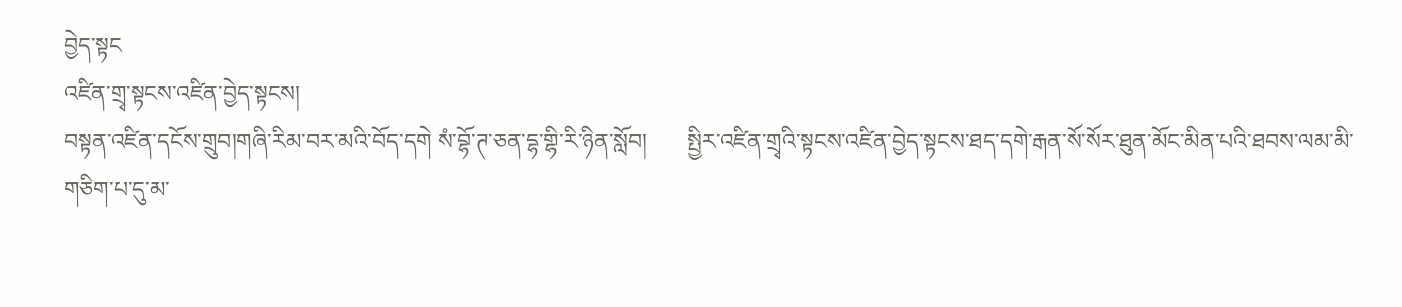བྱེད་སྟང
འཛིན་གྲྭ་སྟངས་འཛིན་བྱེད་སྟངས།
བསྟན་འཛིན་དངོས་གྲུབ།གཞི་རིམ་བར་མའི་བོད་དགེ སཾ་བྷོ་ཊ་ཅན་དྷ་གྷི་རི་ཉིན་སློབ།       སྤྱིར་འཛིན་གྲྭའི་སྟངས་འཛིན་བྱེད་སྟངས་ཐད་དགེ་རྒན་སོ་སོར་ཐུན་མོང་མིན་པའི་ཐབས་ལམ་མི་གཅིག་པ་དུ་མ་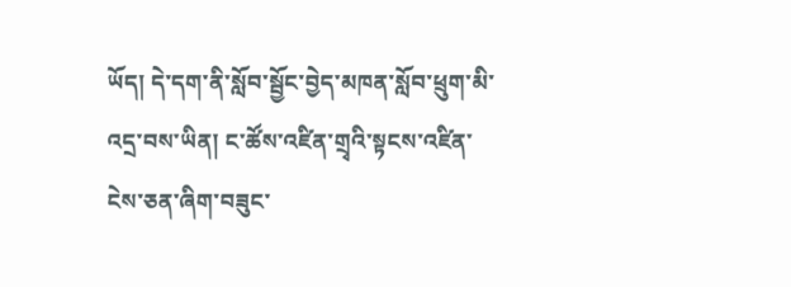ཡོད། དེ་དག་ནི་སློབ་སྦྱོང་བྱེད་མཁན་སློབ་ཕྲུག་མི་འདྲ་བས་ཡིན། ང་ཚོས་འཛིན་གྲྭའི་སྟངས་འཛིན་ངེས་ཅན་ཞིག་བཟུང་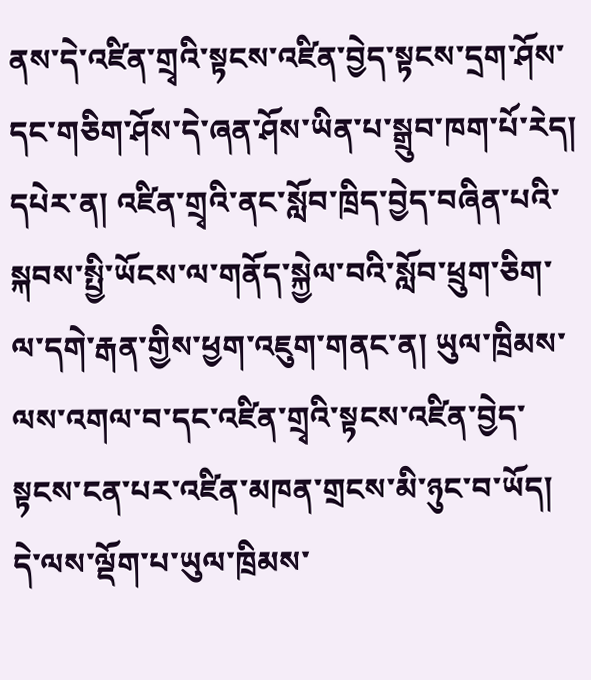ནས་དེ་འཛིན་གྲྭའི་སྟངས་འཛིན་བྱེད་སྟངས་དྲག་ཤོས་དང་གཅིག་ཤོས་དེ་ཞན་ཤོས་ཡིན་པ་སྒྲུབ་ཁག་པོ་རེད། དཔེར་ན། འཛིན་གྲྭའི་ནང་སློབ་ཁྲིད་བྱེད་བཞིན་པའི་སྐབས་སྤྱི་ཡོངས་ལ་གནོད་སྐྱེལ་བའི་སློབ་ཕྲུག་ཅིག་ལ་དགེ་རྒན་གྱིས་ཕྱག་འཇུག་གནང་ན། ཡུལ་ཁྲིམས་ལས་འགལ་བ་དང་འཛིན་གྲྭའི་སྟངས་འཛིན་བྱེད་སྟངས་ངན་པར་འཛིན་མཁན་གྲངས་མི་ཉུང་བ་ཡོད། དེ་ལས་ལྡོག་པ་ཡུལ་ཁྲིམས་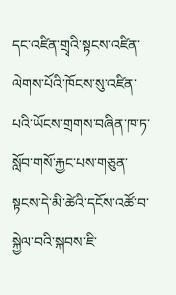དང་འཛིན་གྲྭའི་སྟངས་འཛིན་ལེགས་པོའི་ཁོངས་སུ་འཛིན་པའི་ཡོངས་གྲགས་བཞིན་ཁ་ཏ་སློབ་གསོ་རྐྱང་པས་གཅུན་སྟངས་དེ་མི་ཚེའི་དངོས་འཚོ་བ་སྐྱེལ་བའི་སྐབས་ཇི་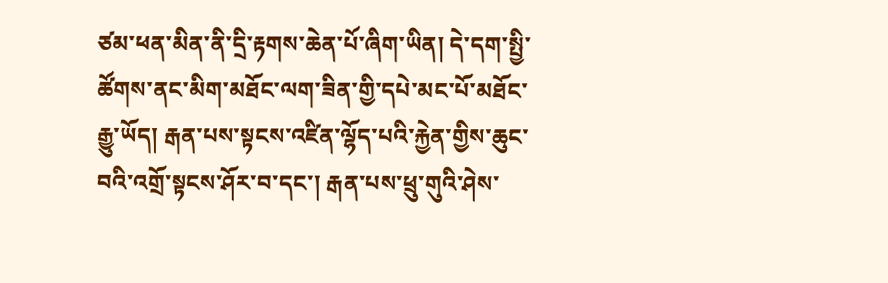ཙམ་ཕན་མིན་ནི་དྲི་རྟགས་ཆེན་པོ་ཞིག་ཡིན། དེ་དག་སྤྱི་ཚོགས་ནང་མིག་མཐོང་ལག་ཟིན་གྱི་དཔེ་མང་པོ་མཐོང་རྒྱུ་ཡོད། རྒན་པས་སྟངས་འཛིན་ལྷོད་པའི་རྐྱེན་གྱིས་ཆུང་བའི་འགྲོ་སྟངས་ཤོར་བ་དང་། རྒན་པས་ཕྲུ་གུའི་ཤེས་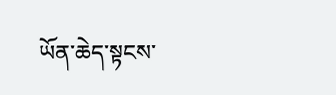ཡོན་ཆེད་སྟངས་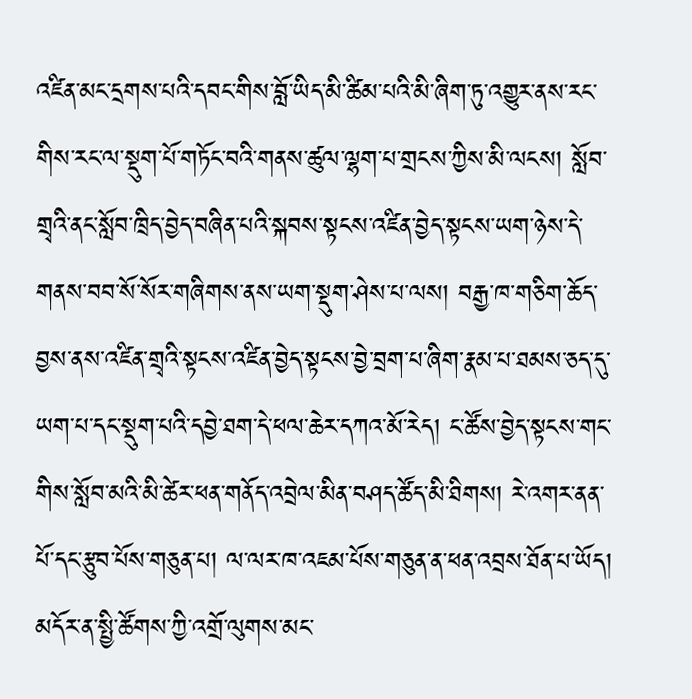འཛིན་མང་དྲགས་པའི་དབང་གིས་བློ་ཡིད་མི་ཚིམ་པའི་མི་ཞིག་ཏུ་འགྱུར་ནས་རང་གིས་རང་ལ་སྡུག་པོ་གཏོང་བའི་གནས་ཚུལ་ལྷག་པ་གྲངས་ཀྱིས་མི་ལངས། སློབ་གྲྭའི་ནང་སློབ་ཁྲིད་བྱེད་བཞིན་པའི་སྐབས་སྟངས་འཛིན་བྱེད་སྟངས་ཡག་ཉེས་དེ་གནས་བབ་སོ་སོར་གཞིགས་ནས་ཡག་སྡུག་ཤེས་པ་ལས། བརྒྱ་ཁ་གཅིག་ཆོད་བྱས་ནས་འཛིན་གྲྭའི་སྟངས་འཛིན་བྱེད་སྟངས་བྱེ་བྲག་པ་ཞིག་རྣམ་པ་ཐམས་ཅད་དུ་ཡག་པ་དང་སྡུག་པའི་དབྱེ་ཐག་དེ་ཕལ་ཆེར་དཀའ་མོ་རེད། ང་ཚོས་བྱེད་སྟངས་གང་གིས་སློབ་མའི་མི་ཚེར་ཕན་གནོད་འབྲེལ་མིན་བཤད་ཚོད་མི་ཐིགས། རེ་འགར་ནན་པོ་དང་རྩུབ་པོས་གཅུན་པ། ལ་ལར་ཁ་འཇམ་པོས་གཅུན་ན་ཕན་འབྲས་ཐོན་པ་ཡོད། མདོར་ན་སྤྱི་ཚོགས་ཀྱི་འགྲོ་ལུགས་མང་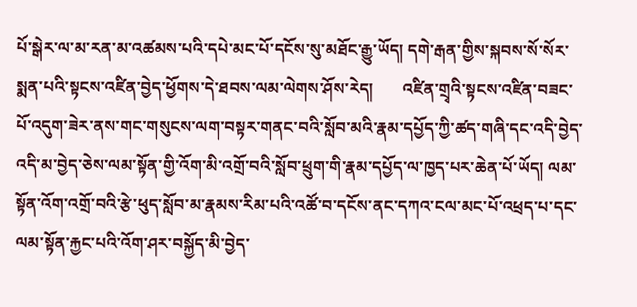པོ་སྒེར་ལ་མ་རན་མ་འཚམས་པའི་དཔེ་མང་པོ་དངོས་སུ་མཐོང་རྒྱུ་ཡོད། དགེ་རྒན་གྱིས་སྐབས་སོ་སོར་སྨན་པའི་སྟངས་འཛིན་བྱེད་ཕྱོགས་དེ་ཐབས་ལམ་ལེགས་ཤོས་རེད།       འཛིན་གྲྭའི་སྟངས་འཛིན་བཟང་པོ་འདུག་ཟེར་ནས་གང་གསུངས་ལག་བསྟར་གནང་བའི་སློབ་མའི་རྣམ་དཔྱོད་ཀྱི་ཚད་གཞི་དང་འདི་བྱེད་འདི་མ་བྱེད་ཅེས་ལམ་སྟོན་གྱི་འོག་མི་འགྲོ་བའི་སློབ་ཕྲུག་གི་རྣམ་དཔྱོད་ལ་ཁྱད་པར་ཆེན་པོ་ཡོད། ལམ་སྟོན་འོག་འགྲོ་བའི་རྩེ་ཕུད་སློབ་མ་རྣམས་རིམ་པའི་འཚོ་བ་དངོས་ནང་དཀའ་ངལ་མང་པོ་འཕྲད་པ་དང་ལམ་སྟོན་རྐྱང་པའི་འོག་ཤར་བསྐྱོད་མི་བྱེད་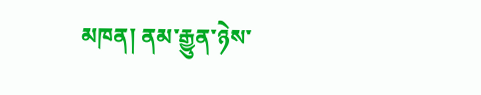མཁན། ནམ་རྒྱུན་ཉེས་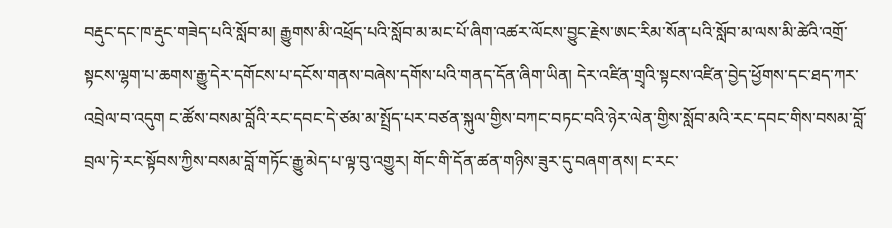བརྡུང་དང་ཁ་རྡུང་གཟེད་པའི་སློབ་མ། རྒྱུགས་མི་འཕྲོད་པའི་སློབ་མ་མང་པོ་ཞིག་འཚར་ལོངས་བྱུང་རྗེས་ཨང་རིམ་སོན་པའི་སློབ་མ་ལས་མི་ཚེའི་འགྲོ་སྟངས་ལྷག་པ་ཆགས་རྒྱུ་དེར་དགོངས་པ་དངོས་གནས་བཞེས་དགོས་པའི་གནད་དོན་ཞིག་ཡིན། དེར་འཛིན་གྲྭའི་སྟངས་འཛིན་བྱེད་ཕྱོགས་དང་ཐད་ཀར་འབྲེལ་བ་འདུག ང་ཚོས་བསམ་བློའི་རང་དབང་དེ་ཙམ་མ་སྤྲོད་པར་བཙན་སྐུལ་གྱིས་བཀང་བཏང་བའི་ཉེར་ལེན་གྱིས་སློབ་མའི་རང་དབང་གིས་བསམ་བློ་བྲལ་ཏེ་རང་སྟོབས་ཀྱིས་བསམ་བློ་གཏོང་རྒྱུ་མེད་པ་ལྟ་བུ་འགྱུར། གོང་གི་དོན་ཚན་གཉིས་ཟུར་དུ་བཞག་ནས། ང་རང་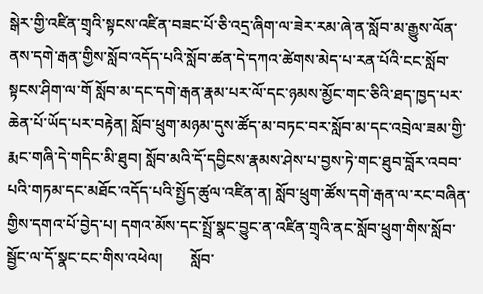སྒེར་གྱི་འཛིན་གྲྭའི་སྟངས་འཛིན་བཟང་པོ་ཅི་འདྲ་ཞིག་ལ་ཟེར་རམ་ཞེ་ན་སློབ་མ་རྒྱུས་ལོན་ནས་དགེ་རྒན་གྱིས་སློབ་འདོད་པའི་སློབ་ཚན་དེ་དཀའ་ཚེགས་མེད་པ་རན་པོའི་ངང་སློབ་སྟངས་ཤིག་ལ་གོ སློབ་མ་དང་དགེ་རྒན་རྣམ་པར་ལོ་དང་ཉམས་མྱོང་གང་ཅིའི་ཐད་ཁྱད་པར་ཆེན་པོ་ཡོད་པར་བརྟེན། སློབ་ཕྲུག་མཉམ་དུས་ཚོད་མ་བཏང་བར་སློབ་མ་དང་འབྲེལ་ཟམ་གྱི་རྨང་གཞི་དེ་གདིང་མི་ཐུབ། སློབ་མའི་དོ་དབྱིངས་རྣམས་ཤེས་པ་བྱས་ཏེ་གང་ཐུབ་བློར་འབབ་པའི་གཏམ་དང་མཐོང་འདོད་པའི་སྤྱོད་ཚུལ་འཛིན་ན། སློབ་ཕྲུག་ཚོས་དགེ་རྒན་ལ་རང་བཞིན་གྱིས་དགའ་པོ་བྱེད་པ། དགའ་མོས་དང་སྤྲོ་སྣང་བྱུང་ན་འཛིན་གྲྭའི་ནང་སློབ་ཕྲུག་གིས་སློབ་སྦྱོང་ལ་དོ་སྣང་ངང་གིས་འཕེལ།       སློབ་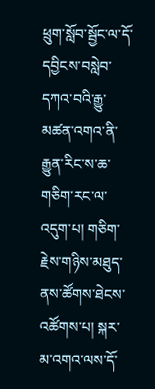ཕྲུག་སློབ་སྦྱོང་ལ་དོ་དབྱིངས་བསླེབ་དཀའ་བའི་རྒྱུ་མཚན་འགའ་ནི་རྒྱུན་རིང་ས་ཆ་གཅིག་རང་ལ་འདུག་པ། གཅིག་རྗེས་གཉིས་མཐུད་ནས་ཚོགས་ཐེངས་འཚོགས་པ། སྐར་མ་འགའ་ལས་དོ་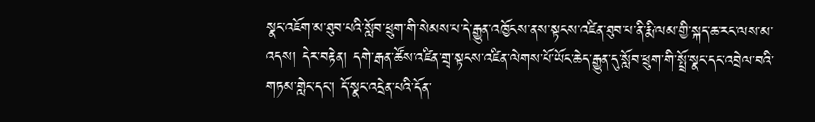སྣང་འཇོག་མ་ཐུབ་པའི་སློབ་ཕྲུག་གི་སེམས་པ་དེ་རྒྱུན་འཁྱོངས་ནས་སྟངས་འཛིན་ཐུབ་པ་ནི་རྨི་ལམ་གྱི་སྐད་ཆ་རང་ལས་མ་འདས། དེར་བརྟེན། དགེ་རྒན་ཚོས་འཛིན་གྲྭ་སྟངས་འཛིན་ལེགས་པོ་ཡོང་ཆེད་རྒྱུན་དུ་སློབ་ཕྲུག་གི་སྤྲོ་སྣང་དང་འབྲེལ་བའི་གཏམ་གླེང་དང་། དོ་སྣང་འདྲེན་པའི་དོན་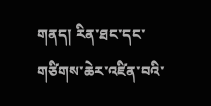གནད། རིན་ཐང་དང་གཙིགས་ཆེར་འཛིན་བའི་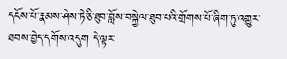དངོས་པོ་རྣམས་ཤེས་ཏེ་ཅི་ཐུབ་བློས་བསྐྱེལ་ཐུབ་པའི་གྲོགས་པོ་ཞིག་ཏུ་འགྱུར་ཐབས་བྱེད་དགོས་འདུག དེ་ལྟར་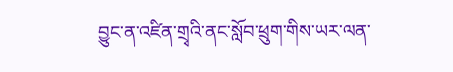བྱུང་ན་འཛིན་གྲྭའི་ནང་སློབ་ཕྲུག་གིས་ཡར་ལན་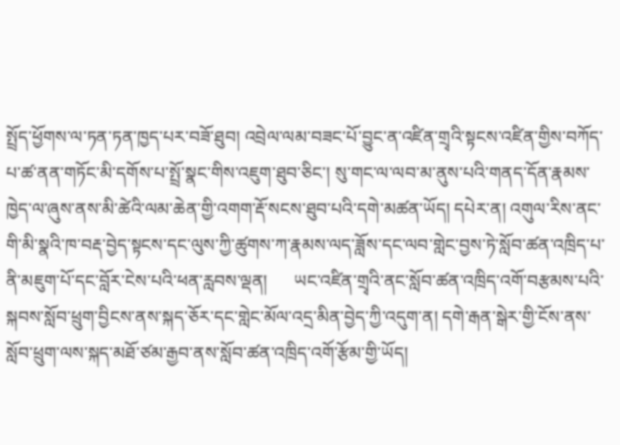སྤྲོད་ཕྱོགས་ལ་ཏན་ཏན་ཁྱད་པར་བཟོ་ཐུབ། འབྲེལ་ལམ་བཟང་པོ་བྱུང་ན་འཛིན་གྲྭའི་སྟངས་འཛིན་གྱིས་བཀོད་པ་ཚ་ནན་གཏོང་མི་དགོས་པ་སྤྲོ་སྣང་གིས་འཇུག་ཐུབ་ཅིང་། སུ་གང་ལ་ལབ་མ་ནུས་པའི་གནད་དོན་རྣམས་ཁྱེད་ལ་ཞུས་ནས་མི་ཚེའི་ལམ་ཆེན་གྱི་འགག་རྡོ་སངས་ཐུབ་པའི་དགེ་མཚན་ཡོད། དཔེར་ན། འགུལ་རིས་ནང་གི་མི་སྣའི་ཁ་བརྡ་བྱེད་སྟངས་དང་ལུས་ཀྱི་ཚུགས་ཀ་རྣམས་ལད་ཟློས་དང་ལབ་གླེང་བྱས་ཏེ་སློབ་ཚན་འཁྲིད་པ་ནི་མཇུག་པོ་དང་བློར་ངེས་པའི་ཕན་རླབས་ལྡན།      ཡང་འཛིན་གྲྭའི་ནང་སློབ་ཚན་འཁྲིད་འགོ་བརྩམས་པའི་སྐབས་སློབ་ཕྲུག་བྱིངས་ནས་སྐད་ཅོར་དང་གླེང་མོལ་འདྲ་མིན་བྱེད་ཀྱི་འདུག་ན། དགེ་རྒན་སྒེར་གྱི་ངོས་ནས་སློབ་ཕྲུག་ལས་སྐད་མཐོ་ཙམ་རྒྱབ་ནས་སློབ་ཚན་འཁྲིད་འགོ་རྩོམ་གྱི་ཡོད།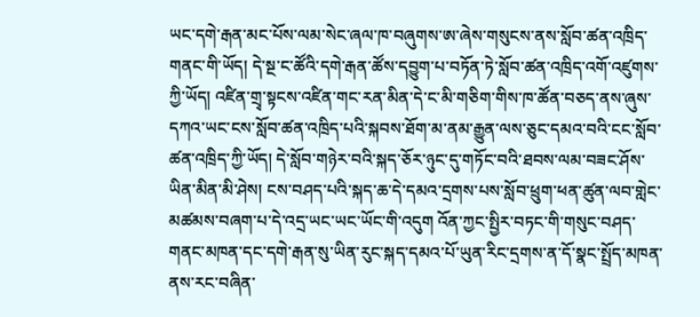ཡང་དགེ་རྒན་མང་པོས་ལམ་སེང་ཞལ་ཁ་བཞུགས་ཨ་ཞེས་གསུངས་ནས་སློབ་ཚན་འཁྲིད་གནང་གི་ཡོད། དེ་སྔ་ང་ཚོའི་དགེ་རྒན་ཚོས་དབྱུག་པ་བཏོན་ཏེ་སློབ་ཚན་འཁྲིད་འགོ་འཛུགས་ཀྱི་ཡོད། འཛིན་གྲྭ་སྟངས་འཛིན་གང་རན་མིན་དེ་ང་མི་གཅིག་གིས་ཁ་ཚོན་བཅད་ནས་ཞུས་དཀའ་ཡང་ངས་སློབ་ཚན་འཁྲིད་པའི་སྐབས་ཐོག་མ་ནམ་རྒྱུན་ལས་ཅུང་དམའ་བའི་ངང་སློབ་ཚན་འཁྲིད་ཀྱི་ཡོད། དེ་སློབ་གཉེར་བའི་སྐད་ཅོར་ཉུང་དུ་གཏོང་བའི་ཐབས་ལམ་བཟང་ཤོས་ཡིན་མིན་མི་ཤེས། ངས་བཤད་པའི་སྐད་ཆ་དེ་དམའ་དྲགས་པས་སློབ་ཕྲུག་ཕན་ཚུན་ལབ་གླེང་མཚམས་བཞག་པ་དེ་འདྲ་ཡང་ཡང་ཡོང་གི་འདུག འོན་ཀྱང་སྤྱིར་བཏང་གི་གསུང་བཤད་གནང་མཁན་དང་དགེ་རྒན་སུ་ཡིན་རུང་སྐད་དམའ་པོ་ཡུན་རིང་དྲགས་ན་དོ་སྣང་སྤྲོད་མཁན་ནས་རང་བཞིན་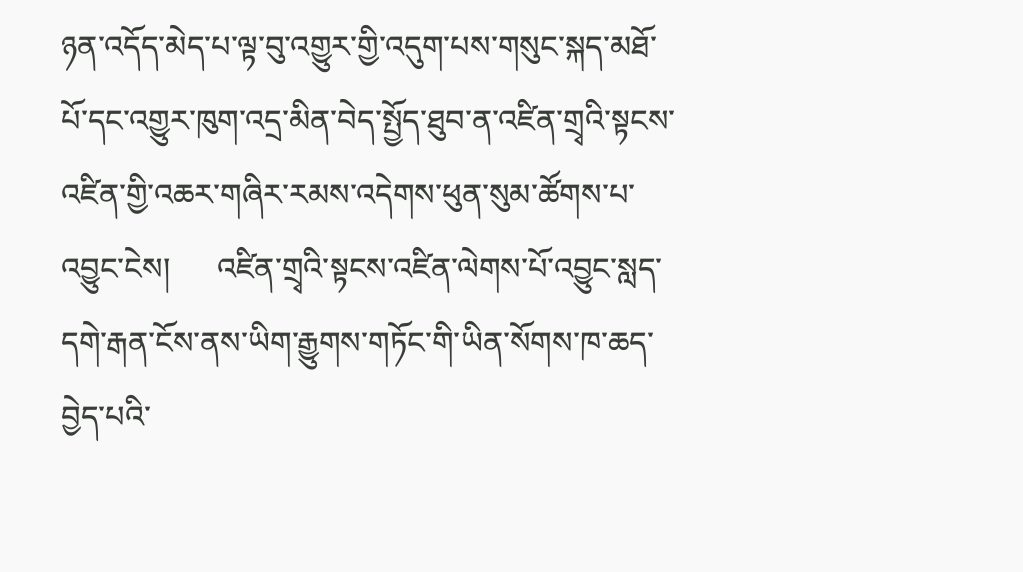ཉན་འདོད་མེད་པ་ལྟ་བུ་འགྱུར་གྱི་འདུག་པས་གསུང་སྐད་མཐོ་པོ་དང་འགྱུར་ཁུག་འདྲ་མིན་བེད་སྤྱོད་ཐུབ་ན་འཛིན་གྲྭའི་སྟངས་འཛིན་གྱི་འཆར་གཞིར་རམས་འདེགས་ཕུན་སུམ་ཚོགས་པ་འབྱུང་ངེས།      འཛིན་གྲྭའི་སྟངས་འཛིན་ལེགས་པོ་འབྱུང་སླད་དགེ་རྒན་ངོས་ནས་ཡིག་རྒྱུགས་གཏོང་གི་ཡིན་སོགས་ཁ་ཆད་བྱེད་པའི་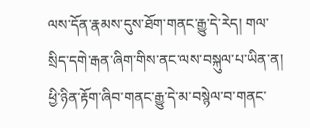ལས་དོན་རྣམས་དུས་ཐོག་གནང་རྒྱུ་དེ་རེད། གལ་སྲིད་དགེ་རྒན་ཞིག་གིས་ནང་ལས་བསྐུལ་པ་ཡིན་ན། ཕྱི་ཉིན་རྟོག་ཞིབ་གནང་རྒྱུ་དེ་མ་བསྙེལ་བ་གནང་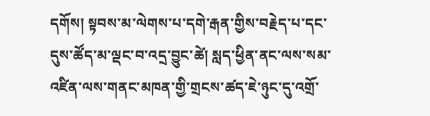དགོས། སྟབས་མ་ལེགས་པ་དགེ་རྒན་གྱིས་བརྗེད་པ་དང་དུས་ཚོད་མ་ལྡང་བ་འདྲ་བྱུང་ཚེ། སླད་ཕྱིན་ནང་ལས་སམ་འཛིན་ལས་གནང་མཁན་གྱི་གྲངས་ཚད་ཇེ་ཉུང་དུ་འགྲོ་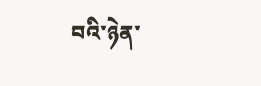བའི་ཉེན་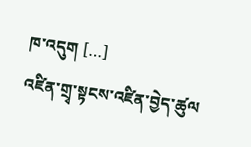ཁ་འདུག […]
འཛིན་གྲྭ་སྟངས་འཛིན་བྱེད་ཚུལ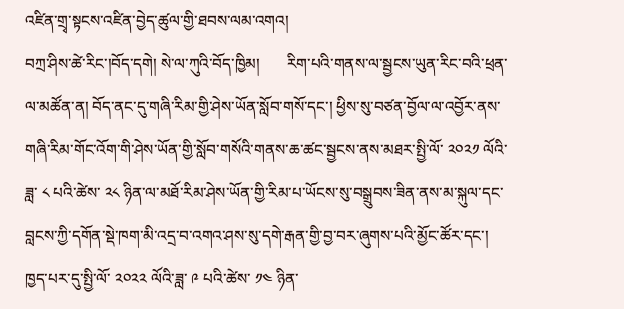འཛིན་གྲྭ་སྟངས་འཛིན་བྱེད་ཚུལ་གྱི་ཐབས་ལམ་འགའ།
བཀྲ་ཤིས་ཚེ་རིང་།བོད་དགེ། སེ་ལ་ཀུའི་བོད་ཁྱིམ།       རིག་པའི་གནས་ལ་སྦྱངས་ཡུན་རིང་བའི་ཕྲན་ལ་མཚོན་ན། བོད་ནང་དུ་གཞི་རིམ་གྱི་ཤེས་ཡོན་སློབ་གསོ་དང་། ཕྱིས་སུ་བཙན་བྱོལ་ལ་འབྱོར་ནས་གཞི་རིམ་གོང་འོག་གི་ཤེས་ཡོན་གྱི་སློབ་གསོའི་གནས་ཆ་ཚང་སྦྱངས་ནས་མཐར་སྤྱི་ལོ་ ༢༠༢༡ ལོའི་ཟླ་ ༨ པའི་ཚེས་ ༢༨ ཉིན་ལ་མཐོ་རིམ་ཤེས་ཡོན་གྱི་རིམ་པ་ཡོངས་སུ་བསྒྲུབས་ཟིན་ནས་མ་སྐུལ་དང་བླངས་ཀྱི་དགོན་སྡེ་ཁག་མི་འདྲ་བ་འགའ་ཤས་སུ་དགེ་རྒན་གྱི་བྱ་བར་ཞུགས་པའི་མྱོང་ཚོར་དང་། ཁྱད་པར་དུ་སྤྱི་ལོ་ ༢༠༢༢ ལོའི་ཟླ་ ༩ པའི་ཚེས་ ༡༤ ཉིན་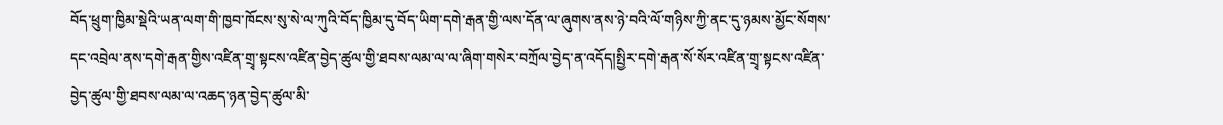བོད་ཕྲུག་ཁྱིམ་སྡེའི་ཡན་ལག་གི་ཁྱབ་ཁོངས་སུ་སེ་ལ་ཀུའི་བོད་ཁྱིམ་དུ་བོད་ཡིག་དགེ་རྒན་གྱི་ལས་དོན་ལ་ཞུགས་ནས་ཉེ་བའི་ལོ་གཉིས་ཀྱི་ནང་དུ་ཉམས་མྱོང་སོགས་དང་འབྲེལ་ནས་དགེ་རྒན་གྱིས་འཛིན་གྲྭ་སྟངས་འཛིན་བྱེད་ཚུལ་གྱི་ཐབས་ལམ་ལ་ལ་ཞིག་གསེར་བཀྲོལ་བྱེད་ན་འདོད།སྤྱིར་དགེ་རྒན་སོ་སོར་འཛིན་གྲྭ་སྟངས་འཛིན་བྱེད་ཚུལ་གྱི་ཐབས་ལམ་ལ་འཆད་ཉན་བྱེད་ཚུལ་མི་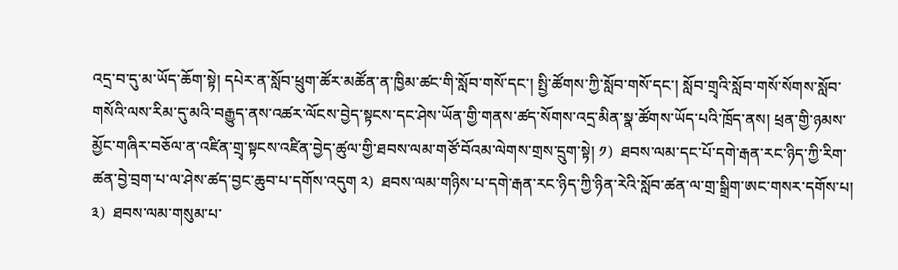འདྲ་བ་དུ་མ་ཡོད་ཆོག་སྟེ། དཔེར་ན་སློབ་ཕྲུག་ཚོར་མཚོན་ན་ཁྱིམ་ཚང་གི་སློབ་གསོ་དང་། སྤྱི་ཚོགས་ཀྱི་སློབ་གསོ་དང་། སློབ་གྲྭའི་སློབ་གསོ་སོགས་སློབ་གསོའི་ལས་རིམ་དུ་མའི་བརྒྱུད་ནས་འཚར་ལོངས་བྱེད་སྟངས་དང་ཤེས་ཡོན་གྱི་གནས་ཚད་སོགས་འདྲ་མིན་སྣ་ཚོགས་ཡོད་པའི་ཁྲོད་ནས། ཕྲན་གྱི་ཉམས་མྱོང་གཞིར་བཅོལ་ན་འཛིན་གྲྭ་སྟངས་འཛིན་བྱེད་ཚུལ་གྱི་ཐབས་ལམ་གཙོ་བོའམ་ལེགས་གྲས་དྲུག་སྟེ། ༡)  ཐབས་ལམ་དང་པོ་དགེ་རྒན་རང་ཉིད་ཀྱི་རིག་ཚན་བྱེ་བྲག་པ་ལ་ཤེས་ཚད་བྱང་ཆུབ་པ་དགོས་འདུག ༢)  ཐབས་ལམ་གཉིས་པ་དགེ་རྒན་རང་ཉིད་ཀྱི་ཉིན་རེའི་སློབ་ཚན་ལ་གྲ་སྒྲིག་ཨང་གསར་དགོས་པ། ༣)  ཐབས་ལམ་གསུམ་པ་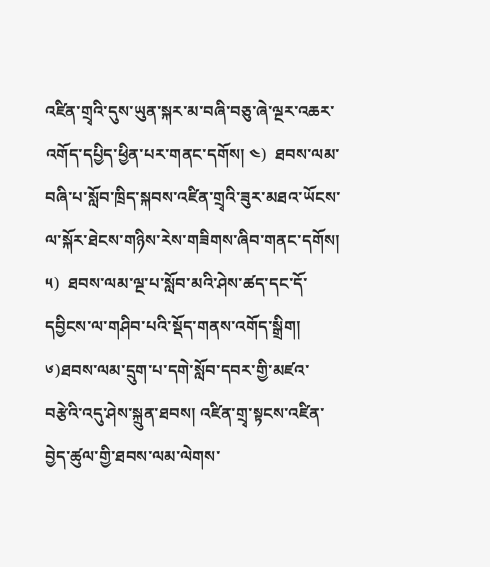འཛིན་གྲྭའི་དུས་ཡུན་སྐར་མ་བཞི་བཅུ་ཞེ་ལྔར་འཆར་འགོད་དཔྱིད་ཕྱིན་པར་གནང་དགོས། ༤)  ཐབས་ལམ་བཞི་པ་སློབ་ཁྲིད་སྐབས་འཛིན་གྲྭའི་ཟུར་མཐའ་ཡོངས་ལ་སྐོར་ཐེངས་གཉིས་རེས་གཟིགས་ཞིབ་གནང་དགོས། ༥)  ཐབས་ལམ་ལྔ་པ་སློབ་མའི་ཤེས་ཚད་དང་དོ་དབྱིངས་ལ་གཤིབ་པའི་སྡོད་གནས་འགོད་སྒྲིག། ༦)ཐབས་ལམ་དྲུག་པ་དགེ་སློབ་དབར་གྱི་མཛའ་བརྩེའི་འདུ་ཤེས་སྐྲུན་ཐབས། འཛིན་གྲྭ་སྟངས་འཛིན་བྱེད་ཚུལ་གྱི་ཐབས་ལམ་ལེགས་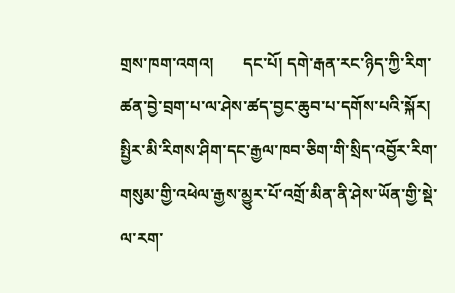གྲས་ཁག་འགའ།       དང་པོ། དགེ་རྒན་རང་ཉིད་ཀྱི་རིག་ཚན་བྱེ་བྲག་པ་ལ་ཤེས་ཚད་བྱང་ཆུབ་པ་དགོས་པའི་སྐོར།       སྤྱིར་མི་རིགས་ཤིག་དང་རྒྱལ་ཁབ་ཅིག་གི་སྲིད་འབྱོར་རིག་གསུམ་གྱི་འཕེལ་རྒྱས་མྱུར་པོ་འགྲོ་མིན་ནི་ཤེས་ཡོན་གྱི་སྡེ་ལ་རག་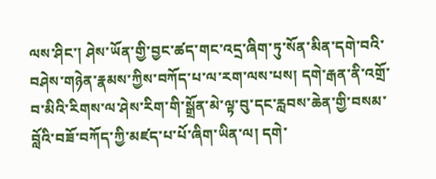ལས་ཤིང་། ཤེས་ཡོན་གྱི་བྱང་ཚད་གང་འདྲ་ཞིག་ཏུ་སོན་མིན་དགེ་བའི་བཤེས་གཉེན་རྣམས་ཀྱིས་བཀོད་པ་ལ་རག་ལས་པས། དགེ་རྒན་ནི་འགྲོ་བ་མིའི་རིགས་ལ་ཤེས་རིག་གི་སྒྲོན་མེ་ལྟ་བུ་དང་རླབས་ཆེན་གྱི་བསམ་བློའི་བཟོ་བཀོད་ཀྱི་མཛད་པ་པོ་ཞིག་ཡིན་ལ། དགེ་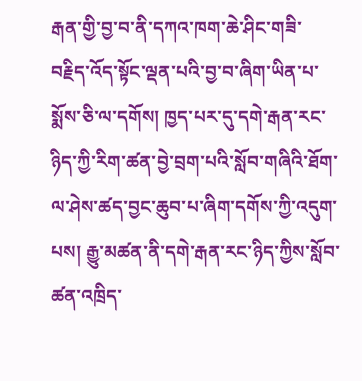རྒན་གྱི་བྱ་བ་ནི་དཀའ་ཁག་ཆེ་ཤིང་གཟི་བརྗིད་འོད་སྟོང་ལྡན་པའི་བྱ་བ་ཞིག་ཡིན་པ་སྨོས་ཅི་ལ་དགོས། ཁྱད་པར་དུ་དགེ་རྒན་རང་ཉིད་ཀྱི་རིག་ཚན་བྱེ་བྲག་པའི་སློབ་གཞིའི་ཐོག་ལ་ཤེས་ཚད་བྱང་ཆུབ་པ་ཞིག་དགོས་ཀྱི་འདུག་པས། རྒྱུ་མཚན་ནི་དགེ་རྒན་རང་ཉིད་ཀྱིས་སློབ་ཚན་འཁྲིད་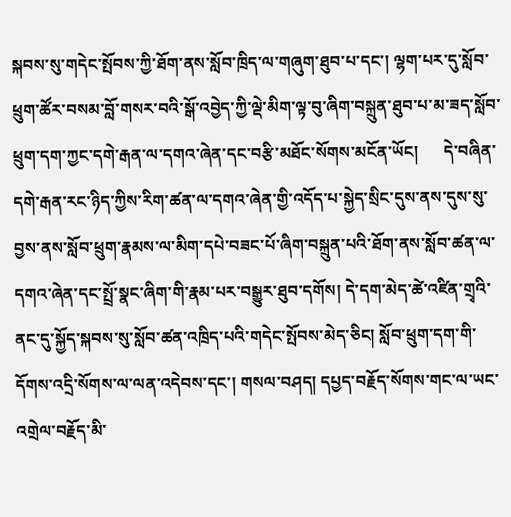སྐབས་སུ་གདེང་སྤོབས་ཀྱི་ཐོག་ནས་སློབ་ཁྲིད་ལ་གཞུག་ཐུབ་པ་དང་། ལྷག་པར་དུ་སློབ་ཕྲུག་ཚོར་བསམ་བློ་གསར་བའི་སྒོ་འབྱེད་ཀྱི་ལྡེ་མིག་ལྟ་བུ་ཞིག་བསྐྲུན་ཐུབ་པ་མ་ཟད་སློབ་ཕྲུག་དག་ཀྱང་དགེ་རྒན་ལ་དགའ་ཞེན་དང་བརྩི་མཐོང་སོགས་མངོན་ཡོང།      དེ་བཞིན་དགེ་རྒན་རང་ཉིད་ཀྱིས་རིག་ཚན་ལ་དགའ་ཞེན་གྱི་འདོད་པ་སྐྱེད་སྲིང་དུས་ནས་དུས་སུ་བྱས་ནས་སློབ་ཕྲུག་རྣམས་ལ་མིག་དཔེ་བཟང་པོ་ཞིག་བསྐྲུན་པའི་ཐོག་ནས་སློབ་ཚན་ལ་དགའ་ཞེན་དང་སྤྲོ་སྣང་ཞིག་གི་རྣམ་པར་བསྒྱུར་ཐུབ་དགོས། དེ་དག་མེད་ཚེ་འཛིན་གྲྭའི་ནང་དུ་སྐྱོད་སྐབས་སུ་སློབ་ཚན་འཁྲིད་པའི་གདེང་སྤོབས་མེད་ཅིང། སློབ་ཕྲུག་དག་གི་དོགས་འདྲི་སོགས་ལ་ལན་འདེབས་དང་། གསལ་བཤད། དཔྱད་བརྗོད་སོགས་གང་ལ་ཡང་འགྲེལ་བརྗོད་མི་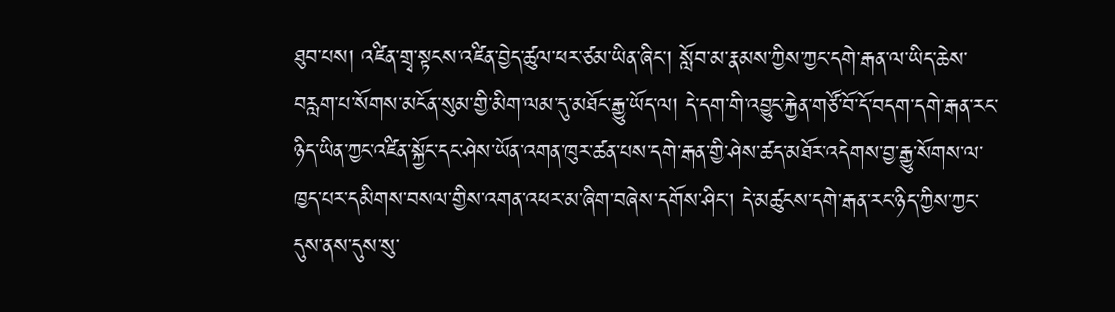ཐུབ་པས། འཛིན་གྲྭ་སྟངས་འཛིན་བྱེད་ཚུལ་ཕར་ཙམ་ཡིན་ཞིང་། སློབ་མ་རྣམས་ཀྱིས་ཀྱང་དགེ་རྒན་ལ་ཡིད་ཆེས་བརླག་པ་སོགས་མངོན་སུམ་གྱི་མིག་ལམ་དུ་མཐོང་རྒྱུ་ཡོད་ལ། དེ་དག་གི་འབྱུང་རྐྱེན་གཙོ་བོ་དོ་བདག་དགེ་རྒན་རང་ཉིད་ཡིན་ཀྱང་འཛིན་སྐྱོང་དང་ཤེས་ཡོན་འགན་ཁུར་ཚན་པས་དགེ་རྒན་གྱི་ཤེས་ཚད་མཐོར་འདེགས་བྱ་རྒྱུ་སོགས་ལ་ཁྱད་པར་དམིགས་བསལ་གྱིས་འགན་འཕར་མ་ཞིག་བཞེས་དགོས་ཤིང། དེ་མཚུངས་དགེ་རྒན་རང་ཉིད་ཀྱིས་ཀྱང་དུས་ནས་དུས་སུ་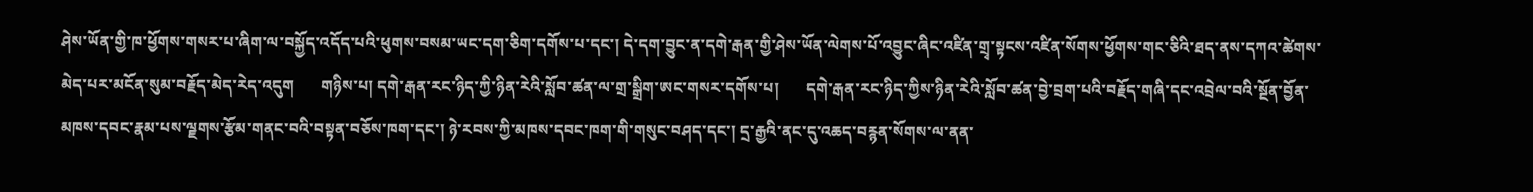ཤེས་ཡོན་གྱི་ཁ་ཕྱོགས་གསར་པ་ཞིག་ལ་བསྐྱོད་འདོད་པའི་ཕུགས་བསམ་ཡང་དག་ཅིག་དགོས་པ་དང་། དེ་དག་བྱུང་ན་དགེ་རྒན་གྱི་ཤེས་ཡོན་ལེགས་པོ་འབྱུང་ཞིང་འཛིན་གྲྭ་སྟངས་འཛིན་སོགས་ཕྱོགས་གང་ཅིའི་ཐད་ནས་དཀའ་ཚེགས་མེད་པར་མངོན་སུམ་བརྗོད་མེད་རེད་འདུག       གཉིས་པ། དགེ་རྒན་རང་ཉིད་ཀྱི་ཉིན་རེའི་སློབ་ཚན་ལ་གྲ་སྒྲིག་ཨང་གསར་དགོས་པ།       དགེ་རྒན་རང་ཉིད་ཀྱིས་ཉིན་རེའི་སློབ་ཚན་བྱེ་བྲག་པའི་བརྗོད་གཞི་དང་འབྲེལ་བའི་སྔོན་བྱོན་མཁས་དབང་རྣམ་པས་ལྗགས་རྩོམ་གནང་བའི་བསྟན་བཅོས་ཁག་དང་། ཉེ་རབས་ཀྱི་མཁས་དབང་ཁག་གི་གསུང་བཤད་དང་། དྲ་རྒྱའི་ནང་དུ་འཆད་བརྙན་སོགས་ལ་ནན་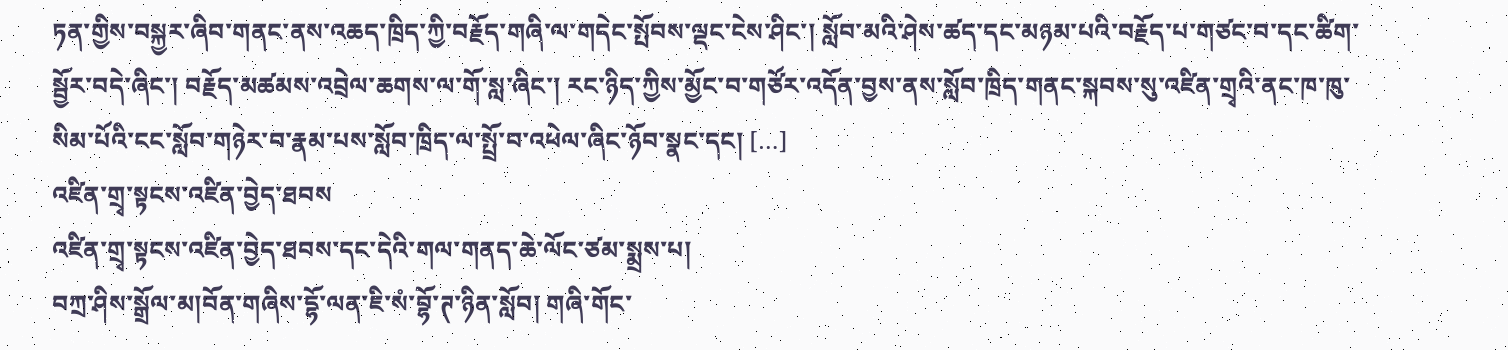ཏན་གྱིས་བསྐྱར་ཞིབ་གནང་ནས་འཆད་ཁྲིད་ཀྱི་བརྗོད་གཞི་ལ་གདེང་སྤོབས་ལྡང་ངེས་ཤིང་། སློབ་མའི་ཤེས་ཚད་དང་མཉམ་པའི་བརྗོད་པ་གཙང་བ་དང་ཚིག་སྦྱོར་བདེ་ཞིང་། བརྗོད་མཚམས་འབྲེལ་ཆགས་ལ་གོ་སླ་ཞིང་། རང་ཉིད་ཀྱིས་མྱོང་བ་གཙོར་འདོན་བྱས་ནས་སློབ་ཁྲིད་གནང་སྐབས་སུ་འཛིན་གྲྭའི་ནང་ཁ་ཁུ་སིམ་པོའི་ངང་སློབ་གཉེར་བ་རྣམ་པས་སློབ་ཁྲིད་ལ་སྤྲོ་བ་འཕེལ་ཞིང་ཉོབ་སྣང་དང། […]
འཛིན་གྲྭ་སྟངས་འཛིན་བྱེད་ཐབས
འཛིན་གྲྭ་སྟངས་འཛིན་བྱེད་ཐབས་དང་དེའི་གལ་གནད་ཆེ་ལོང་ཙམ་སྨྲས་པ།
བཀྲ་ཤིས་སྒྲོལ་མ།བོན་གཞིས་དྷོ་ལན་ཇི་སཾ་བྷོ་ཊ་ཉིན་སློབ། གཞི་གོང་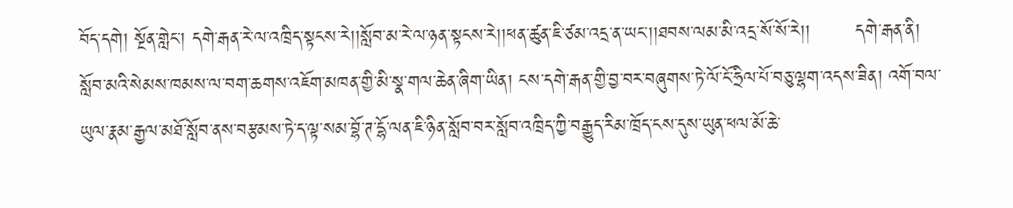བོད་དགེ། སྔོན་གླེང་། དགེ་རྒན་རེ་ལ་འཁྲིད་སྟངས་རེ།།སློབ་མ་རེ་ལ་ཉན་སྟངས་རེ།།ཕན་ཚུན་ཇི་ཙམ་འདྲ་ན་ཡང་།།ཐབས་ལམ་མི་འདྲ་སོ་སོ་རེ།།       དགེ་རྒན་ནི། སློབ་མའི་སེམས་ཁམས་ལ་བག་ཆགས་འཇོག་མཁན་གྱི་མི་སྣ་གལ་ཆེན་ཞིག་ཡིན། ངས་དགེ་རྒན་གྱི་བྱ་བར་བཞུགས་ཏེ་ལོ་ངོ་ཧྲིལ་པོ་བཅུ་ལྷག་འདས་ཟིན། འགོ་བལ་ཡུལ་རྣམ་རྒྱལ་མཐོ་སློབ་ནས་བརྩམས་ཏེ་ད་ལྟ་སམ་བྷོ་ཊ་དྷོ་ལན་ཇི་ཉིན་སློབ་བར་སློབ་འཁྲིད་ཀྱི་བརྒྱུད་རིམ་ཁྲོད་ངས་དུས་ཡུན་ཕལ་མོ་ཆེ་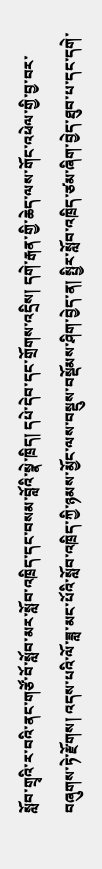སློབ་གྲྭའི་ར་བའི་ནང་གཙོ་བོ་སློབ་མར་སློབ་འཁྲིད་དང་བསམ་བློའི་སྣེ་ཁྲིད། དཔེ་དེབ་དང་གྲོགས་འདྲིས། དགེ་རྒན་གྱི་ཆེད་ལས་གོང་འཕེལ་གྱི་བྱ་བར་བཞུགས་ཏེ་རྫོགས། འདས་པའི་ལོ་ཟླ་མང་པོའི་སློབ་འཁྲིད་ཀྱི་ཉམས་མྱོང་ལས་བསྡུས་བསྡོམས་ཤིག་བྱེད་ན། སྤྱིར་སློབ་འཁྲིད་ཙམ་ཞིག་བྱེད་ཐུབ་པ་དང་དགེ་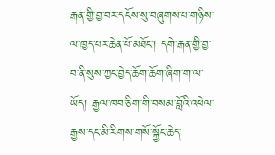རྒན་གྱི་བྱ་བར་དངོས་སུ་བཞུགས་པ་གཉིས་ལ་ཁྱད་པར་ཆེན་པོ་མཐོང་། དགེ་རྒན་གྱི་བྱ་བ་ནི་སུས་ཀྱང་བྱེད་ཆོག་ཆོག་ཞིག་ག་ལ་ཡོད། རྒྱལ་ཁབ་ཅིག་གི་བསམ་བློའི་འཕེལ་རྒྱས་དང་མི་རིགས་གསོ་སྐྱོང་ཆེད་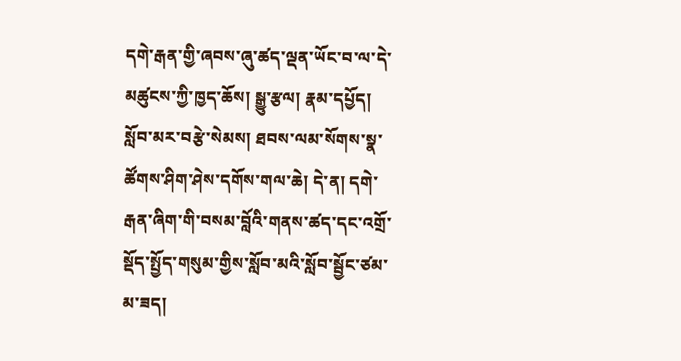དགེ་རྒན་གྱི་ཞབས་ཞུ་ཚད་ལྡན་ཡོང་བ་ལ་དེ་མཚུངས་ཀྱི་ཁྱད་ཆོས། སྒྱུ་རྩལ། རྣམ་དཔྱོད། སློབ་མར་བརྩེ་སེམས། ཐབས་ལམ་སོགས་སྣ་ཚོགས་ཤིག་ཤེས་དགོས་གལ་ཆེ། དེ་ན། དགེ་རྒན་ཞིག་གི་བསམ་བློའི་གནས་ཚད་དང་འགྲོ་སྡོད་སྤྱོད་གསུམ་གྱིས་སློབ་མའི་སློབ་སྦྱོང་ཙམ་མ་ཟད།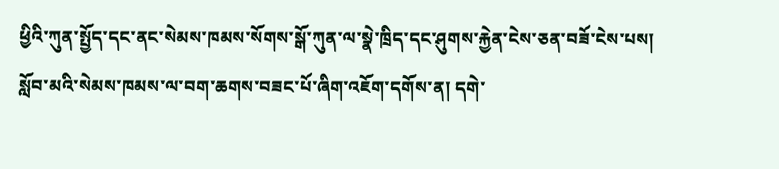ཕྱིའི་ཀུན་སྤྱོད་དང་ནང་སེམས་ཁམས་སོགས་སྒོ་ཀུན་ལ་སྣེ་ཁྲིད་དང་ཤུགས་རྐྱེན་ངེས་ཅན་བཟོ་ངེས་པས། སློབ་མའི་སེམས་ཁམས་ལ་བག་ཆགས་བཟང་པོ་ཞིག་འཇོག་དགོས་ན། དགེ་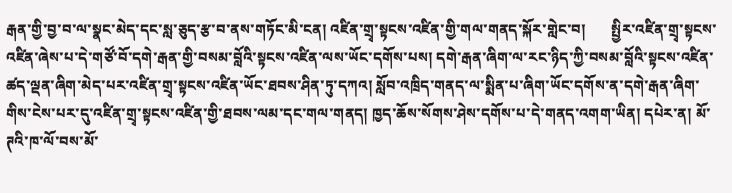རྒན་གྱི་བྱ་བ་ལ་སྣང་མེད་དང་སླ་ཅུད་རྩ་བ་ནས་གཏོང་མི་ངན། འཛིན་གྲྭ་སྟངས་འཛིན་གྱི་གལ་གནད་སྐོར་གླེང་བ།       སྤྱིར་འཛིན་གྲྭ་སྟངས་འཛིན་ཞེས་པ་དེ་གཙོ་བོ་དགེ་རྒན་གྱི་བསམ་བློའི་སྟངས་འཛིན་ལས་ཡོང་དགོས་པས། དགེ་རྒན་ཞིག་ལ་རང་ཉིད་ཀྱི་བསམ་བློའི་སྟངས་འཛིན་ཚད་ལྡན་ཞིག་མེད་པར་འཛིན་གྲྭ་སྟངས་འཛིན་ཡོང་ཐབས་ཤིན་ཏུ་དཀའ། སློབ་འཁྲིད་གནད་ལ་སྨིན་པ་ཞིག་ཡོང་དགོས་ན་དགེ་རྒན་ཞིག་གིས་ངེས་པར་དུ་འཛིན་གྲྭ་སྟངས་འཛིན་གྱི་ཐབས་ལམ་དང་གལ་གནད། ཁྱད་ཆོས་སོགས་ཤེས་དགོས་པ་དེ་གནད་འགག་ཡིན། དཔེར་ན། མོ་ཊའི་ཁ་ལོ་བས་མོ་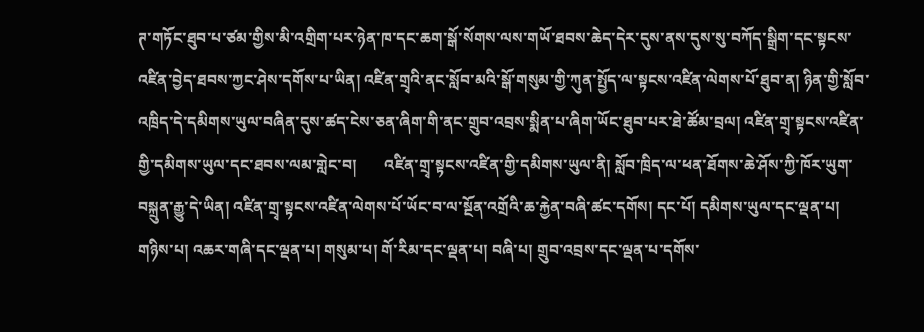ཊ་གཏོང་ཐུབ་པ་ཙམ་གྱིས་མི་འགྲིག་པར་ཉེན་ཁ་དང་ཆག་སྒོ་སོགས་ལས་གཡོ་ཐབས་ཆེད་དེར་དུས་ནས་དུས་སུ་བཀོད་སྒྲིག་དང་སྟངས་འཛིན་བྱེད་ཐབས་ཀྱང་ཤེས་དགོས་པ་ཡིན། འཛིན་གྲྭའི་ནང་སློབ་མའི་སྒོ་གསུམ་གྱི་ཀུན་སྤྱོད་ལ་སྟངས་འཛིན་ལེགས་པོ་ཐུབ་ན། ཉིན་གྱི་སློབ་འཁྲིད་དེ་དམིགས་ཡུལ་བཞིན་དུས་ཚད་ངེས་ཅན་ཞིག་གི་ནང་གྲུབ་འབྲས་སྨིན་པ་ཞིག་ཡོང་ཐུབ་པར་ཐེ་ཚོམ་བྲལ། འཛིན་གྲྭ་སྟངས་འཛིན་གྱི་དམིགས་ཡུལ་དང་ཐབས་ལམ་གླེང་བ།       འཛིན་གྲྭ་སྟངས་འཛིན་གྱི་དམིགས་ཡུལ་ནི། སློབ་ཁྲིད་ལ་ཕན་ཐོགས་ཆེ་ཤོས་ཀྱི་ཁོར་ཡུག་བསྐྲུན་རྒྱུ་དེ་ཡིན། འཛིན་གྲྭ་སྟངས་འཛིན་ལེགས་པོ་ཡོང་བ་ལ་སྔོན་འགྲོའི་ཆ་རྐྱེན་བཞི་ཚང་དགོས། དང་པོ། དམིགས་ཡུལ་དང་ལྡན་པ། གཉིས་པ། འཆར་གཞི་དང་ལྡན་པ། གསུམ་པ། གོ་རིམ་དང་ལྡན་པ། བཞི་པ། གྲུབ་འབྲས་དང་ལྡན་པ་དགོས་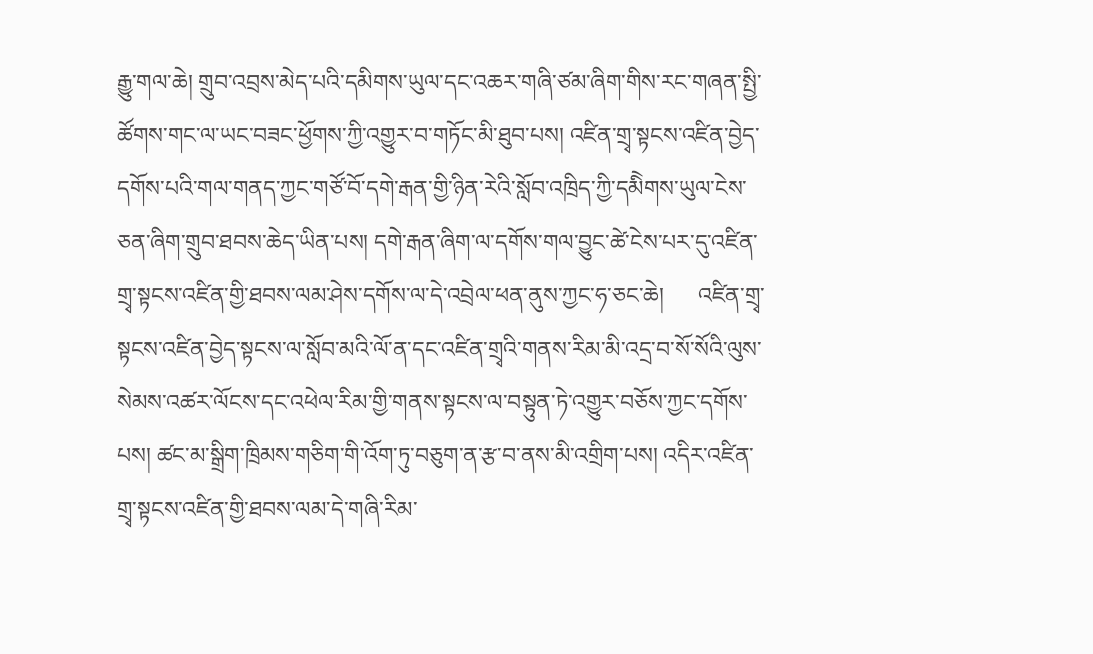རྒྱུ་གལ་ཆེ། གྲུབ་འབྲས་མེད་པའི་དམིགས་ཡུལ་དང་འཆར་གཞི་ཙམ་ཞིག་གིས་རང་གཞན་སྤྱི་ཚོགས་གང་ལ་ཡང་བཟང་ཕྱོགས་ཀྱི་འགྱུར་བ་གཏོང་མི་ཐུབ་པས། འཛིན་གྲྭ་སྟངས་འཛིན་བྱེད་དགོས་པའི་གལ་གནད་ཀྱང་གཙོ་བོ་དགེ་རྒན་གྱི་ཉིན་རེའི་སློབ་འཁྲིད་ཀྱི་དམིེགས་ཡུལ་ངེས་ཅན་ཞིག་གྲུབ་ཐབས་ཆེད་ཡིན་པས། དགེ་རྒན་ཞིག་ལ་དགོས་གལ་བྱུང་ཚེ་ངེས་པར་དུ་འཛིན་གྲྭ་སྟངས་འཛིན་གྱི་ཐབས་ལམ་ཤེས་དགོས་ལ་དེ་འབྲེལ་ཕན་ནུས་ཀྱང་ཧ་ཅང་ཆེ།      འཛིན་གྲྭ་སྟངས་འཛིན་བྱེད་སྟངས་ལ་སློབ་མའི་ལོ་ན་དང་འཛིན་གྲྭའི་གནས་རིམ་མི་འདྲ་བ་སོ་སོའི་ལུས་སེམས་འཚར་ལོངས་དང་འཕེལ་རིམ་གྱི་གནས་སྟངས་ལ་བསྟུན་ཏེ་འགྱུར་བཅོས་ཀྱང་དགོས་པས། ཚང་མ་སྒྲིག་ཁྲིམས་གཅིག་གི་འོག་ཏུ་བཅུག་ན་རྩ་བ་ནས་མི་འགྲིག་པས། འདིར་འཛིན་གྲྭ་སྟངས་འཛིན་གྱི་ཐབས་ལམ་དེ་གཞི་རིམ་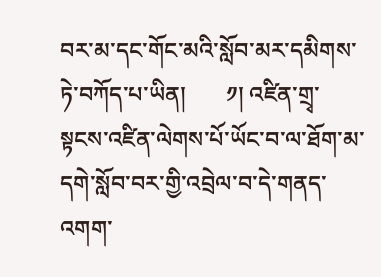བར་མ་དང་གོང་མའི་སློབ་མར་དམིགས་ཏེ་བཀོད་པ་ཡིན།       ༡། འཛིན་གྲྭ་སྟངས་འཛིན་ལེགས་པོ་ཡོང་བ་ལ་ཐོག་མ་དགེ་སློབ་བར་གྱི་འབྲེལ་བ་དེ་གནད་འགག་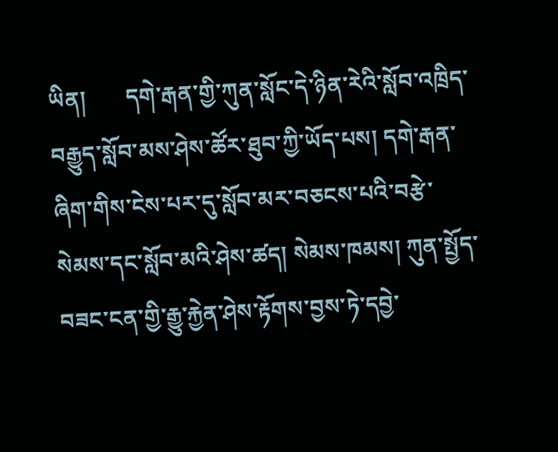ཡིན།       དགེ་རྒན་གྱི་ཀུན་སློང་དེ་ཉིན་རེའི་སློབ་འཁྲིད་བརྒྱུད་སློབ་མས་ཤེས་ཚོར་ཐུབ་ཀྱི་ཡོད་པས། དགེ་རྒན་ཞིག་གིས་ངེས་པར་དུ་སློབ་མར་བཅངས་པའི་བརྩེ་སེམས་དང་སློབ་མའི་ཤེས་ཚད། སེམས་ཁམས། ཀུན་སྤྱོད་བཟང་ངན་གྱི་རྒྱུ་རྐྱེན་ཤེས་རྟོགས་བྱས་ཏེ་དབྱེ་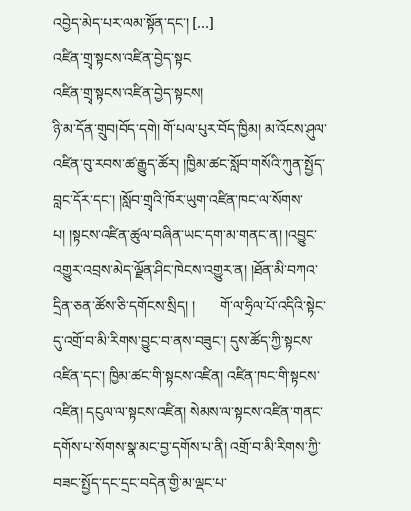འབྱེད་མེད་པར་ལམ་སྟོན་དང་། […]
འཛིན་གྲྭ་སྟངས་འཛིན་བྱེད་སྟང
འཛིན་གྲྭ་སྟངས་འཛིན་བྱེད་སྟངས།
ཉི་མ་དོན་གྲུབ།བོད་དགེ། གོ་པལ་པུར་བོད་ཁྱིམ། མ་འོངས་ཤུལ་འཛིན་བུ་རབས་ཚ་རྒྱུད་ཚོར། །ཁྱིམ་ཚང་སློབ་གསོའི་ཀུན་སྤྱོད་བླང་དོར་དང་། །སློབ་གྲྭའི་ཁོར་ཡུག་འཛིན་ཁང་ལ་སོགས་པ། །སྟངས་འཛིན་ཚུལ་བཞིན་ཡང་དག་མ་གནང་ན། །འབྱུང་འགྱུར་འབྲས་མེད་ལྗོན་ཤིང་ཁེངས་འགྱུར་ན། །ཐོན་མི་བཀའ་དྲིན་ཅན་ཚོས་ཅི་དགོངས་སྲིད། །       གོ་ལ་ཧྲིལ་པོ་འདིའི་སྟེང་དུ་འགྲོ་བ་མི་རིགས་བྱུང་བ་ནས་བཟུང་། དུས་ཚོད་ཀྱི་སྟངས་འཛིན་དང་། ཁྱིམ་ཚང་གི་སྟངས་འཛིན། འཛིན་ཁང་གི་སྟངས་འཛིན། དངུལ་ལ་སྟངས་འཛིན། སེམས་ལ་སྟངས་འཛིན་གནང་དགོས་པ་སོགས་སྣ་མང་བྱ་དགོས་པ་ནི། འགྲོ་བ་མི་རིགས་ཀྱི་བཟང་སྤྱོད་དང་དྲང་བདེན་གྱི་མ་ལྡང་པ་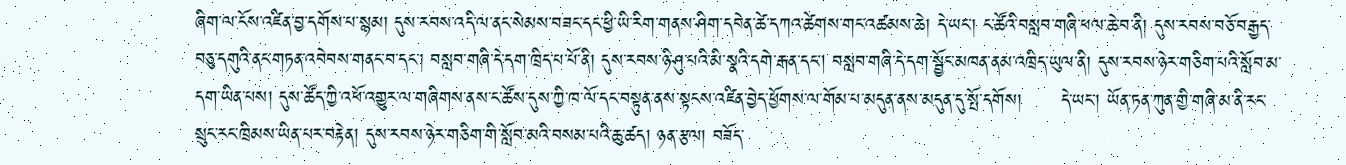ཞིག་ལ་ངོས་འཛིན་བྱ་དགོས་པ་སྙམ། དུས་རབས་འདི་ལ་ནང་སེམས་བཟང་དང་ཕྱི་ཡི་རིག་གནས་ཤིག་དབེན་ཚེ་དཀའ་ཚེགས་གང་འཚམས་ཆེ། དེ་ཡང་། ང་ཚོའི་བསླབ་གཞི་ཕལ་ཆེ་བ་ནི། དུས་རབས་བཅོ་བརྒྱད་བཅུ་དགུའི་ནང་གཏན་འབེབས་གནང་བ་དང་། བསླབ་གཞི་དེ་དག་ཁྲིད་པ་པོ་ནི། དུས་རབས་ཉི་ཤུ་པའི་མི་སྣའི་དགེ་རྒན་དང། བསླབ་གཞི་དེ་དག་སྦྱོང་མཁན་ནམ་འཁྲིད་ཡུལ་ནི། དུས་རབས་ཉེར་གཅིག་པའི་སློབ་མ་དག་ཡིན་པས། དུས་ཚོད་ཀྱི་འཕོ་འགྱུར་ལ་གཞིགས་ནས་ང་ཚོས་དུས་ཀྱི་ཁ་ལོ་དང་བསྟུན་ནས་སྟངས་འཛིན་བྱེད་ཕྱོགས་ལ་གོམ་པ་མདུན་ནས་མདུན་དུ་སྤོ་དགོས།      དེ་ཡང་། ཡོན་ཏན་ཀུན་གྱི་གཞི་མ་ནི་རང་སྲུང་རང་ཁྲིམས་ཡིན་པར་བརྟེན། དུས་རབས་ཉེར་གཅིག་གི་སློབ་མའི་བསམ་པའི་ཆུ་ཚད། ཉན་རྩལ། བཟོད་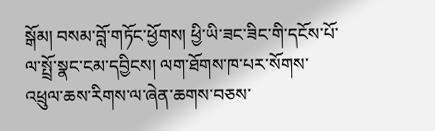སྒོམ། བསམ་བློ་གཏོང་ཕྱོགས། ཕྱི་ཡི་ཟང་ཟིང་གི་དངོས་པོ་ལ་སྤྲོ་སྣང་ངམ་དབྱིངས། ལག་ཐོགས་ཁ་པར་སོགས་འཕྲུལ་ཆས་རིགས་ལ་ཞེན་ཆགས་བཅས་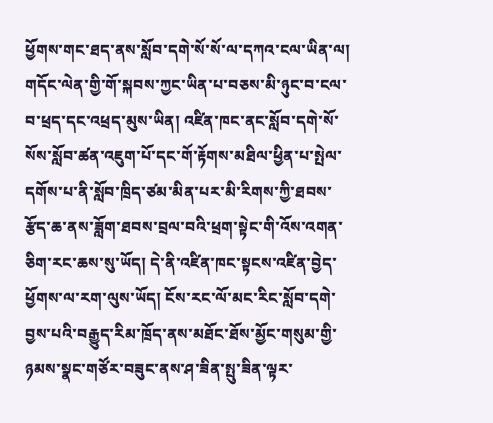ཕྱོགས་གང་ཐད་ནས་སློབ་དགེ་སོ་སོ་ལ་དཀའ་ངལ་ཡིན་ལ། གདོང་ལེན་གྱི་གོ་སྐབས་ཀྱང་ཡིན་པ་བཅས་མི་ཉུང་བ་ངལ་བ་ཕྲད་དང་འཕྲད་མུས་ཡིན། འཛིན་ཁང་ནང་སློབ་དགེ་སོ་སོས་སློབ་ཚན་འཇུག་པོ་དང་གོ་རྟོགས་མཐིལ་ཕྱིན་པ་སྤེལ་དགོས་པ་ནི་སློབ་ཁྲིད་ཙམ་མིན་པར་མི་རིགས་ཀྱི་ཐབས་རྩོད་ཆ་ནས་ཟློག་ཐབས་བྲལ་བའི་ཕྲག་སྟེང་གི་འོས་འགན་ཅིག་རང་ཆས་སུ་ཡོད། དེ་ནི་འཛིན་ཁང་སྟངས་འཛིན་བྱེད་ཕྱོགས་ལ་རག་ལུས་ཡོད། ངོས་རང་ལོ་མང་རིང་སློབ་དགེ་བྱས་པའི་བརྒྱུད་རིམ་ཁྲོད་ནས་མཐོང་ཐོས་མྱོང་གསུམ་གྱི་ཉམས་སྣང་གཙོར་བཟུང་ནས་ཤ་ཟིན་སྤུ་ཟིན་ལྟར་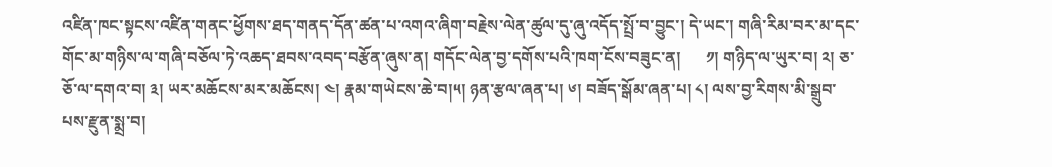འཛིན་ཁང་སྟངས་འཛིན་གནང་ཕྱོགས་ཐད་གནད་དོན་ཚན་པ་འགའ་ཞིག་བརྗེས་ལེན་ཚུལ་དུ་ཞུ་འདོད་སྤྲོ་བ་བྱུང་། དེ་ཡང་། གཞི་རིམ་བར་མ་དང་གོང་མ་གཉིས་ལ་གཞི་བཅོལ་ཏེ་འཆད་ཐབས་འབད་བརྩོན་ཞུས་ན། གདོང་ལེན་བྱ་དགོས་པའི་ཁག་ངོས་བཟུང་ན།      ༡། གཉིད་ལ་ཡུར་བ། ༢། ཅ་ཅོ་ལ་དགའ་བ། ༣། ཡར་མཆོངས་མར་མཆོངས། ༤། རྣམ་གཡེངས་ཆེ་བ།༥། ཉན་རྩལ་ཞན་པ། ༦། བཟོད་སྒོམ་ཞན་པ། ༨། ལས་བྱ་རིགས་མི་སྒྲུབ་པས་རྫུན་སྨྲ་བ།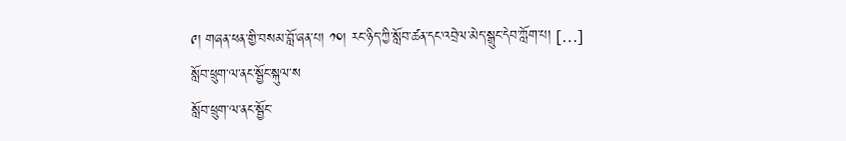༩། གཞན་ཕན་གྱི་བསམ་བློ་ཞན་པ། ༡༠། རང་ཉིད་ཀྱི་སློབ་ཚན་དང་འབྲེལ་མེད་སྒྲུང་དེབ་ཀློག་པ། […]
སློབ་ཕྲུག་ལ་ནང་སྦྱོང་སྐུལ་ས
སློབ་ཕྲུག་ལ་ནང་སྦྱོང་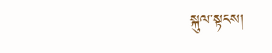སྐུལ་སྟངས།